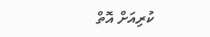ކުރިއަށް އޮތް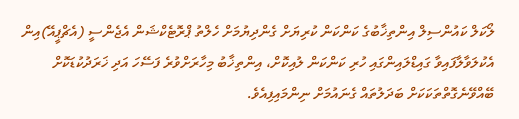ލޯކަލް ކައުންސިލް އިންތިޚާބުގެ ކަންކަން ކުރިޔަށް ގެންދިޔުމަށް ހެލްތު ޕްރޮޓެކްޝަން އެޖެންސީ (އެޗްޕީއޭ)އިން އެކުލަވާލާފައިވާ ގައިޑްލައިންގައި ހުރި ކަންކަން ލުއިކޮށް، އިންތިޚާބު މިހާރަށްވުރެ ފަސޭހަ އަދި ޚަރަދުކުޑަކޮށް ބޭއްވޭނެގޮތްތަކަކަށް ބަދަލުތައް ގެނައުމަށް ނިންމައިފިއެވެ.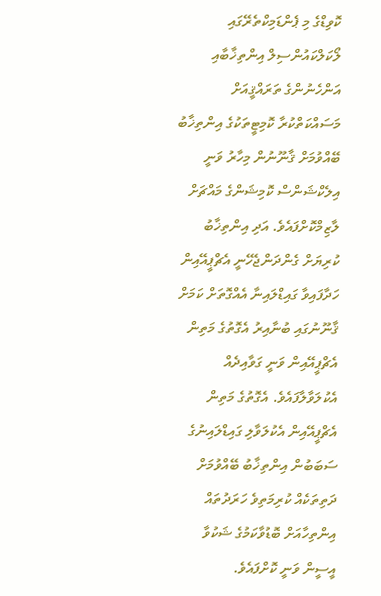ކޮވިޑްގެ މި ޕެންޑަމިކްތެރޭގައި ލޯކަލްކައުންސިލް އިންތިޚާބާއި އަންހެނުންގެ ތަރައްޤީއަށް މަސައްކަތްކުރާ ކޮމިޓީތަކުގެ އިންތިޚާބު ބޭއްވުމަށް ޤާނޫނުން މިހާރު ވަނީ އިލެކްޝަންސް ކޮމިޝަންގެ މައްޗަށް ލާޒިމްކޮށްފައެވެ. އަދި އިންތިޚާބު ކުރިޔަށް ގެންދަންޖެހޭނީ އެޗްޕީއޭއިން ހަދާފައިވާ ގައިޑްލައިނާ އެއްގޮތަށް ކަމަށް ޤާނޫނުގައި ބުނާއިރު އެގޮތުގެ މަތިން އެޗްޕީއޭއިން ވަނީ ގަވާއިދެއް އެކުލަވާލާފައެވެ. އެގޮތުގެ މަތިން އެޗްޕީއޭއިން އެކުލަވާލި ގައިޑްލައިނުގެ ސަބަބުން އިންތިޚާބު ބޭއްވުމަށް ދަތިތަކެއް ކުރިމަތިވެ ހަރަދުތައް އިންތިހާއަށް ބޮޑުވާކަމުގެ ޝަކުވާ އީސީން ވަނީ ކޮށްފައެވެ.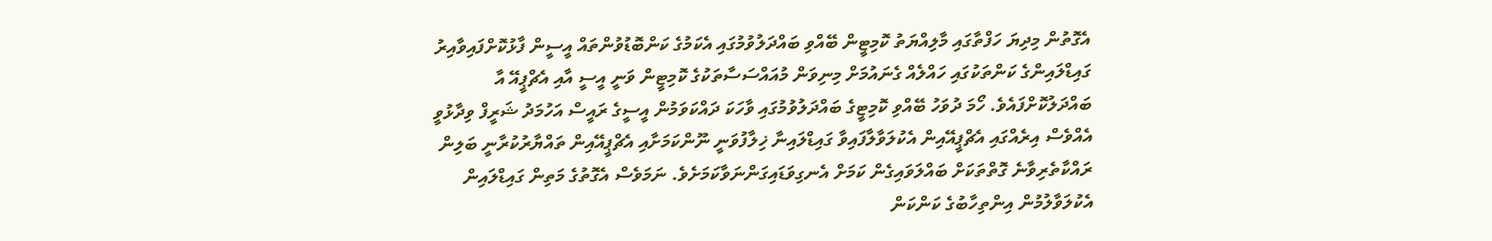އެގޮތުން މިދިޔަ ހަފްތާގައި މާލިއްޔަތު ކޮމިޓީން ބޭއްވި ބައްދަލުވުމުގައި އެކަމުގެ ކަންބޮޑުވުންތައް އީސީން ފާޅުކޮށްފައިވާއިރު ގައިޑްލައިންގެ ކަންތަކުގައި ހައްލެއް ގެނައުމަށް މިނިވަން މުއައްސަސާތަކުގެ ކޮމިޓީން ވަނީ އީސީ އާއި އެޗްޕީއޭ އާ ބައްދަލުކޮށްފައެވެ. ހޯމަ ދުވަހު ބޭއްވި ކޮމިޓީގެ ބައްދަލުވުމުގައި ވާހަކަ ދައްކަވަމުން އީސީގެ ރައީސް އަހުމަދު ޝަރީފް ވިދާޅުވީ އެއްވެސް އިރެއްގައި އެޗްޕީއޭއިން އެކުލަވާލާފައިވާ ގައިޑްލައިނާ ޚިލާފުވަނީ ނޫންކަމަށާއި އެޗްޕީއޭއިން ތައްޔާރުކުރާނީ ބަލިން ރައްކާތެރިވާނެ ގޮތްތަކަށް ބައްލަވައިގެން ކަމަށް އެނގިވަޑައިގަންނަވާކަމަށެވެ. ނަމަވެސް އެގޮތުގެ މަތިން ގައިޑްލައިން އެކުލަވާލުމުން އިންތިހާބުގެ ކަންކަން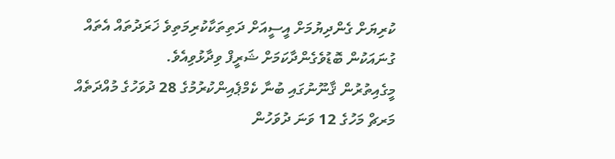ކުރިޔަށް ގެންދިޔުމަށް އީސީއަށް ދަތިތަކާކުރިމަތިވެ ޚަރަދުތައް އެތައް ގުނައަކުން ބޮޑުވެގެންދާކަމަށް ޝަރީފް ވިދާޅުވިއެވެ.
މީގެއިތުރުން ޤާނޫނުގައި ބުނާ ކެމްޕެއިންކުރުމުގެ 28 ދުވަހުގެ މުއްދަތެއް މަރޗް މަހުގެ 12 ވަނަ ދުވަހުން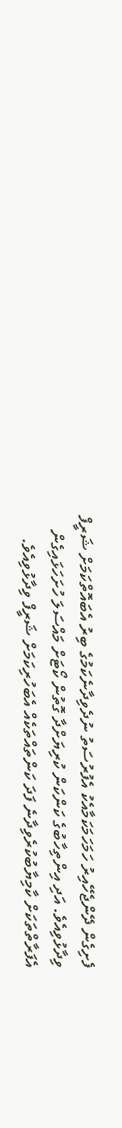ފެށިގެން ދޭންޖެހޭއިރު ހަމަހަމަކަމާއެކު އެފުރުސަތު ނުދެވިދާނެކަމުގެ ބިރު އެބައޮތްކަމަށް ޝަރީފް ވިދާޅުވިއެވެ. އަދި އިންތިހާބުގެ ކަންކަން ކުރިޔަށްދާ ގޮތުން ކޯޓަށް މައްސަލަ ހުށަހަޅައިގެން އެފަރާތްތަކަށް ކާމިޔާބުކުރެވިދާނެ ފަދަ ކަންތައްތަކެއް އެބަހުރިކަމަށް ޝަރީފް ވިދާޅުވިއެވެ.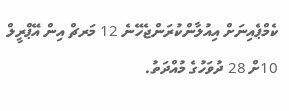ކެމްޕެއިނަށް އިއުލާންކުރަންޖެހޭނެ 12 މަރޗް އިން އޭޕްރީލް 10ށް 28 ދުވަހުގެ މުއްދަތު.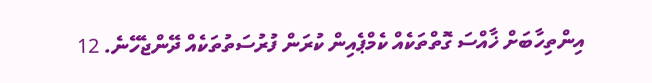އިންތިހާބަށް ޚާއްސަ ގޮތްތަކެއް ކެމްޕެއިން ކުރަން ފުރުސަތުތަކެއް ދޭންޖެހޭނެ. 12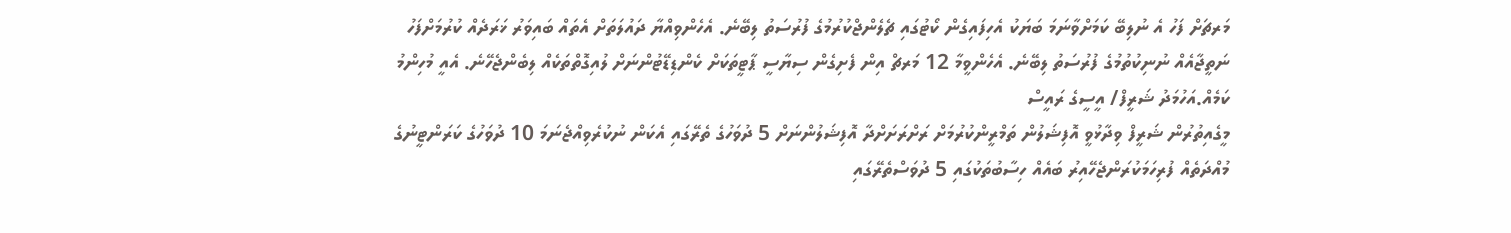މަރޗަށް ފަހު އެ ނުލިބޭ ކަމަށްވާނަމަ ބަޔަކު އެހިފައިގެން ކޯޓުގައި ޗެލެންޖްކުރުމުގެ ފުރުސަތު ލިބޭނެ. އެހެންވިއްޔާ ދައުލަތަށް އެތައް ބައިވަރު ޚަރަދެއް ކުރުމަށްފަހު ނަތީޖާއެއް ނުނިކުތުމުގެ ފުރުސަތު ލިބޭނެ. އެހެންވީމާ 12 މަރޗް އިން ފެށިގެން ސިޔާސީ ޕާޓީތަކަށް ކެންޑިޑޭޓުންނަށް ލުއިގޮތްތަކެއް ލިބެންޖެހޭނެ. އެއީ މުހިންމު ކަމެއް.އަހުމަދު ޝަރީފް/ އީސީގެ ރައީސް
މީގެއިތުރުން ޝަރީފް ވިދާޅުވީ އޮފިޝަލުން ތަމްރީންކުރުމަށް ރަށްރަށަށްދާ އޮފިޝަލުންނަށް 5 ދުވަހުގެ ތެރޭގައި އެކަން ނުކުރެވިއްޖެނަމަ 10 ދުވަހުގެ ކަރަންޓީނުގެ މުއްދަތެއް ފުރިހަމަކުރަންޖެހޭއިރު ބައެއް ހިސާބުތަކުގައި 5 ދުވަސްތެރޭގައި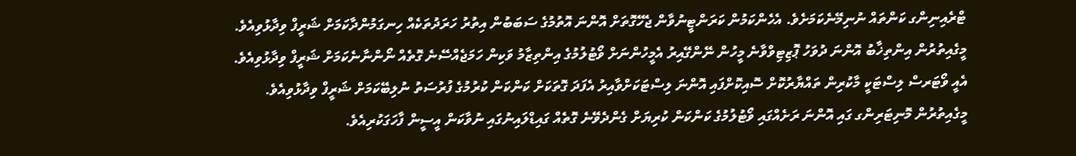ޓްރެއިނިންގ ކަންތައް ނުނިމޭނެކަމަށެވެ. އެހެންކަމުން ކަރަންޓީނުވާން ޖެހޭގޮތަށް އޮންނަ އޮތުމުގެ ސަބަބުން އިތުރު ހަރަދުތަކެއް ހިނގަމުންދާކަމަށް ޝަރީފް ވިދާޅުވިއެވެ.
މީގެއިތުރުން އިންތިޚާބު އޮންނަ ދުވަހު ޕޮޒިޓިވްވާނެ މީހުން ނޭންގޭއިރު އެމީހުންނަށް ވޯޓުލުމުގެ އިންތިޒާމު ވަކިން ހަމަޖެއްސޭނެ ގޮތެއް ނޯންނާނެކަމަށް ޝަރީފް ވިދާޅުވިއެވެ. އެއީ ވޯޓަރސް ލިސްޓަކީ މާކުރިން ތައްޔާރުކޮށް ސޮއިކޮށްފައި އޮންނަ ލިސްޓަކަށްވާއިރު އެފަދަ ގޮތަކަށް ކަންކަން ކުރުމުގެ ފުރުސަތު ނުލިބޭކަމަށް ޝަރީފް ވިދާޅުވިއެވެ. މީގެއިތުރުން މޮނިޓަރިންގ ގައި އޮންނަ ރަށެއްގައި ވޯޓުލުމުގެ ކަންކަން ކުރިޔަށް ގެންދެވޭނެ ގޮތެއް ގައިޑްލައިނުގައި ނުވާކަން އީސީން ފާހަގަކުރިއެވެ.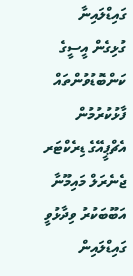ގައިޑްލައިނާ ގުޅިގެން އީސީގެ ކަންބޮޑުވުންތައް ފާޅުކުރުމުން އެޗްޕީއޭގެ ޑިރެކްޓަރ ޖެނެރަލް މައިމޫނާ އަބޫބަކުރު ވިދާޅުވީ ގައިޑްލައިން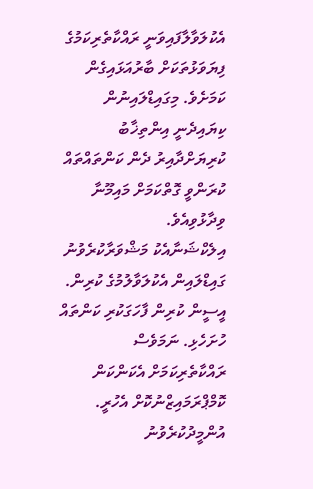އެކުލަވާލާފައިވަނީ ރައްކާތެރިކަމުގެ ފިޔަވަޅުތަކަށް ބާރުއަޅައިގެން ކަމަށެވެ. މިގައިޑްލައިނުން ކިޔައިދެނީ އިންތިޚާބު ކުރިޔަށްދާއިރު ދެން ކަންތައްތައް ކުރަންވީ ގޮތްކަމަށް މައިމޫނާ ވިދާޅުވިއެވެ.
އިލެކްޝަނާއެކު މަޝްވަރާކުރެވުނު ގައިޑްލައިން އެކުލަވާލުމުގެ ކުރިން. އީސީން ކުރިން ފާހަގަކުރި ކަންތައް ހުށަހެޅި. ނަމަވެސް ރައްކާތެރިކަމަށް އެކަންކަން ކޮމްޕްރަމައިޒްނުކޮށް އެހުރީ. އުންމީދުކުރެވުނު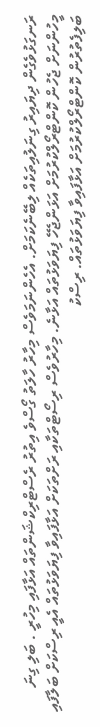ރަނގަޅުވެގެން ދިޔައިރު ގިނަލުއިތަކެއް ލިބޭނެކަމަށް. އެހެންނަމަވެސް މިހާރު ހާލަތު ގޯސްވެ އިތުރު ރެސްޓްރިކްޝަންތައް އަޅާފައި މިހުރީ . ބަލި ގިނަ މީހުންނަށް ޖެހުން ކޮންޓްރޯލްކުރުމަށް އަޅަންޖެހޭ ފިޔަވަޅުތައް އަޅާނެ. މިހާރުވެސް ރިސޯޓްތަކާއި ރަށްތަކަށް އަޅާފައިވާ ފިޔަވަޅުތައް އެއީ ރިސްކަށް ބަލާފައި ބަލިފެތުރުން ކޮންޓްރޯލްކުރުމަށް އަޅާފައިވާ ފިޔަވަޅުތައް. ރިސްކު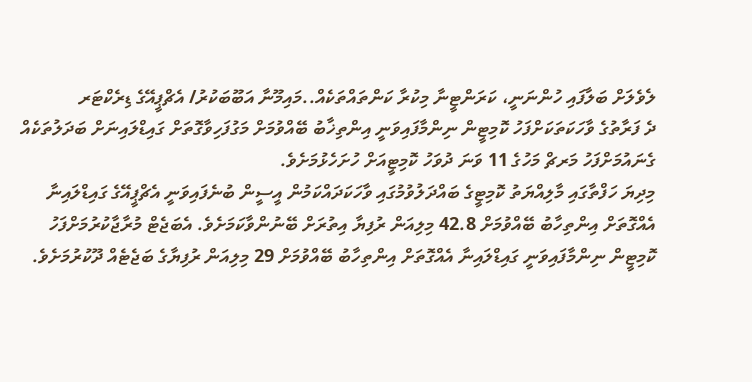ލެވެލަށް ބަލާފައި ހުންނަނީ، ކަރަންޓީނާ މިކުރާ ކަންތައްތަކެއް..މައިމޫނާ އަބޫބަކުރު/ އެޗްޕީއޭގެ ޑިރެކްޓަރ
ދެ ފަރާތުގެ ވާހަކަތަކަށްފަހު ކޮމިޓީން ނިންމާފައިވަނީ އިންތިޚާބު ބޭއްވުމަށް މަގުފަހިވާގޮތަށް ގައިޑްލައިނަށް ބަދަލުތަކެއް ގެނައުމަށްފަހު މަރޗް މަހުގެ 11 ވަނަ ދުވަހު ކޮމިޓީއަށް ހުށަހެޅުމަށެވެ.
މިދިޔަ ހަފްތާގައި މާލިއްޔަތު ކޮމިޓީގެ ބައްދަލުވުމުގައި ވާހަކަދައްކަމުން އީސީން ބުނެފައިވަނީ އެޗްޕީއޭގެ ގައިޑްލައިނާ އެއްގޮތަށް އިންތިހާބު ބޭއްވުމަށް 42.8 މިލިއަން ރުފިޔާ އިތުރަށް ބޭނުންވާކަމަށެވެ. އެބަޖެޓް މުރާޖާކުރުމަށްފަހު ކޮމިޓީން ނިންމާފައިވަނީ ގައިޑްލައިނާ އެއްގޮތަށް އިންތިހާބު ބޭއްވުމަށް 29 މިލިއަން ރުފިޔާގެ ބަޖެޓެއް ދޫކުރުމަށެވެ.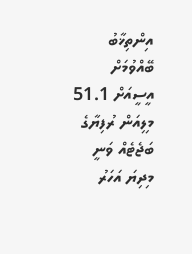އިންތިޚާބު ބޭއްވުމަށް އީސީއަށް 51.1 މިލިއަން ރުފިޔާގެ ބަޖެޓެއް ވަނީ މިދިޔަ އަހަރު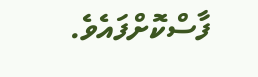ފާސްކޮށްފައެވެ.